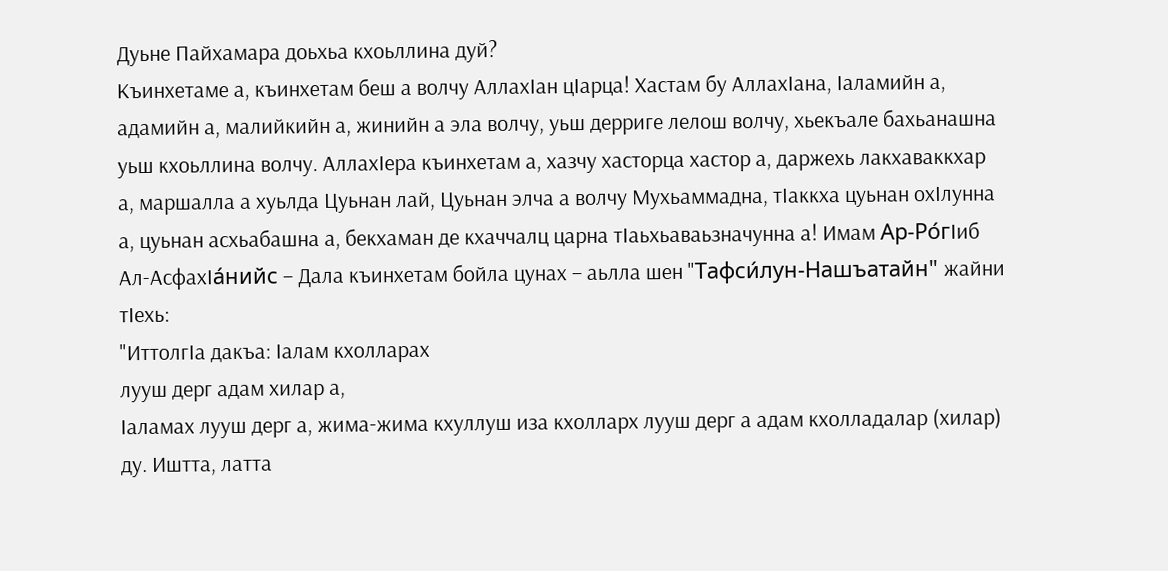Дуьне Пайхамара доьхьа кхоьллина дуй?
Къинхетаме а, къинхетам беш а волчу АллахIан цIарца! Хастам бу АллахIана, Iаламийн а, адамийн а, малийкийн а, жинийн а эла волчу, уьш дерриге лелош волчу, хьекъале бахьанашна уьш кхоьллина волчу. АллахIера къинхетам а, хазчу хасторца хастор а, даржехь лакхаваккхар а, маршалла а хуьлда Цуьнан лай, Цуьнан элча а волчу Мухьаммадна, тIаккха цуьнан охIлунна а, цуьнан асхьабашна а, бекхаман де кхаччалц царна тIаьхьаваьзначунна а! Имам Ар-Ро́гIиб Ал-АсфахIа́нийс – Дала къинхетам бойла цунах – аьлла шен "Тафси́лун-Нашъатайн" жайни тIехь:
"ИттолгIа дакъа: Iалам кхолларах
лууш дерг адам хилар а,
Iаламах лууш дерг а, жима-жима кхуллуш иза кхолларх лууш дерг а адам кхолладалар (хилар) ду. Иштта, латта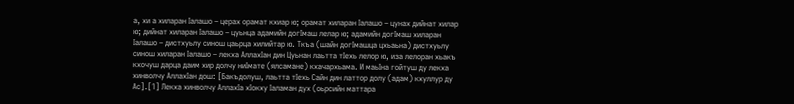а, хи а хиларан Iалашо – церах орамат кхиар ю; орамат хиларан Iалашо – цунах дийнат хилар ю; дийнат хиларан Iалашо – цуьнца адамийн догIмаш лелар ю; адамийн догIмаш хиларан Iалашо – дистхуьлу синош цаьрца хилийтар ю. Ткъа (шайн догIмашца цхьаьна) дистхуьлу синош хиларан Iалашо – лекха АллахIан дин Цуьнан лаьтта тIехь лелор ю, иза лелоран хьакъ кхочуш дарца даим хир долчу ниIмате (ялсамане) кхачархьама. И маьIна гойтуш ду лекха хинволчу АллахIан дош: [Бакъдолуш, лаьтта тIехь Сайн дин латтор долу (адам) кхуллур ду Ас].[1] Лекха хинволчу АллахIа хIокху Iаламан дух (оьрсийн маттара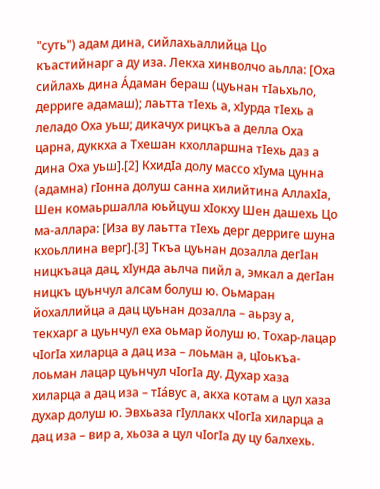"суть") адам дина, сийлахьаллийца Цо къастийнарг а ду иза. Лекха хинволчо аьлла: [Оха сийлахь дина А́даман бераш (цуьнан тIаьхьло, дерриге адамаш); лаьтта тIехь а, хIурда тIехь а леладо Оха уьш; дикачух рицкъа а делла Оха царна, дуккха а Тхешан кхолларшна тIехь даз а дина Оха уьш].[2] КхидIа долу массо хIума цунна (адамна) гIонна долуш санна хилийтина АллахIа, Шен комаьршалла юьйцуш хIокху Шен дашехь Цо ма-аллара: [Иза ву лаьтта тIехь дерг дерриге шуна кхоьллина верг].[3] Ткъа цуьнан дозалла дегIан ницкъаца дац, хIунда аьлча пийл а, эмкал а дегIан ницкъ цуьнчул алсам болуш ю. Оьмаран йохаллийца а дац цуьнан дозалла – аьрзу а, текхарг а цуьнчул еха оьмар йолуш ю. Тохар-лацар чIогIа хиларца а дац иза – лоьман а, цIоькъа-лоьман лацар цуьнчул чIогIа ду. Духар хаза хиларца а дац иза – тIа́вус а, акха котам а цул хаза духар долуш ю. Эвхьаза гIуллакх чIогIа хиларца а дац иза – вир а, хьоза а цул чIогIа ду цу балхехь.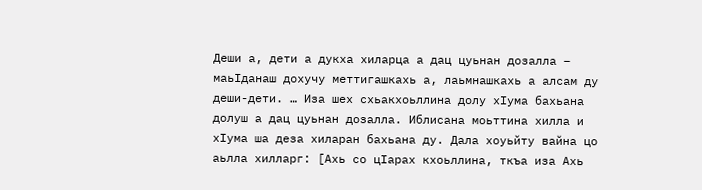Деши а, дети а дукха хиларца а дац цуьнан дозалла – маьIданаш дохучу меттигашкахь а, лаьмнашкахь а алсам ду деши-дети. … Иза шех схьакхоьллина долу хIума бахьана долуш а дац цуьнан дозалла. Иблисана моьттина хилла и хIума ша деза хиларан бахьана ду. Дала хоуьйту вайна цо аьлла хилларг: [Ахь со цIарах кхоьллина, ткъа иза Ахь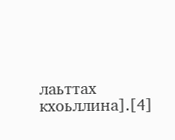лаьттах кхоьллина].[4]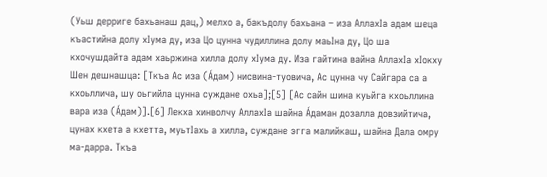(Уьш дерриге бахьанаш дац,) мелхо а, бакъдолу бахьана – иза АллахIа адам шеца къастийна долу хIума ду, иза Цо цунна чудиллина долу маьIна ду, Цо ша кхочушдайта адам хаьржина хилла долу хIума ду. Иза гайтина вайна АллахIа хIокху Шен дешнашца: [Ткъа Ас иза (А́дам) нисвина-туовича, Ас цунна чу Сайгара са а кхоьллича, шу оьгийла цунна суждане охьа];[5] [Ас сайн шина куьйга кхоьллина вара иза (А́дам)].[6] Лекха хинволчу АллахIа шайна А́даман дозалла довзийтича, цунах кхета а кхетта, муьтIахь а хилла, суждане эгга малийкаш, шайна Дала омру ма-дарра. Ткъа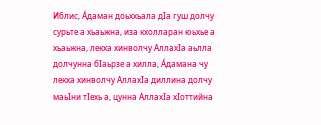Иблис, А́даман доьххьала дIа гуш долчу сурьте а хьаьжна, иза кхолларан юьхье а хьаьжна, лекха хинволчу АллахIа аьлла долчунна бIаьрзе а хилла, А́дамана чу лекха хинволчу АллахIа диллина долчу маьIни тIехь а, цунна АллахIа хIоттийна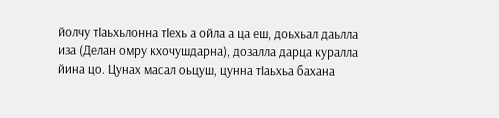йолчу тIаьхьлонна тIехь а ойла а ца еш, доьхьал даьлла иза (Делан омру кхочушдарна), дозалла дарца куралла йина цо. Цунах масал оьцуш, цунна тIаьхьа бахана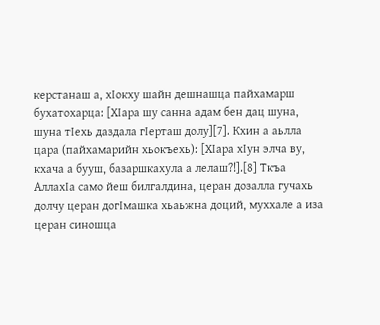керстанаш а, хIокху шайн дешнашца пайхамарш бухатохарца: [ХIара шу санна адам бен дац шуна, шуна тIехь даздала гIерташ долу][7]. Кхин а аьлла цара (пайхамарийн хьокъехь): [ХIара хIун элча ву, кхача а бууш, базаршкахула а лелаш?!].[8] Ткъа АллахIа само йеш билгалдина, церан дозалла гучахь долчу церан догIмашка хьаьжна доций, муххале а иза церан синошца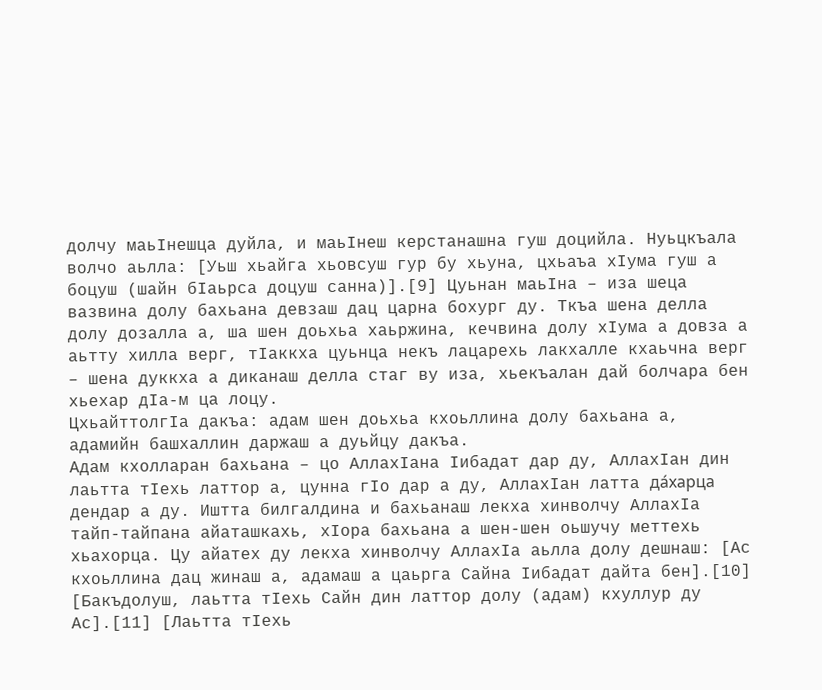долчу маьIнешца дуйла, и маьIнеш керстанашна гуш доцийла. Нуьцкъала волчо аьлла: [Уьш хьайга хьовсуш гур бу хьуна, цхьаъа хIума гуш а боцуш (шайн бIаьрса доцуш санна)].[9] Цуьнан маьIна – иза шеца вазвина долу бахьана девзаш дац царна бохург ду. Ткъа шена делла долу дозалла а, ша шен доьхьа хаьржина, кечвина долу хIума а довза а аьтту хилла верг, тIаккха цуьнца некъ лацарехь лакхалле кхаьчна верг – шена дуккха а диканаш делла стаг ву иза, хьекъалан дай болчара бен хьехар дIа-м ца лоцу.
ЦхьайттолгIа дакъа: адам шен доьхьа кхоьллина долу бахьана а, адамийн башхаллин даржаш а дуьйцу дакъа.
Адам кхолларан бахьана – цо АллахIана Iибадат дар ду, АллахIан дин лаьтта тIехь латтор а, цунна гIо дар а ду, АллахIан латта да́харца дендар а ду. Иштта билгалдина и бахьанаш лекха хинволчу АллахIа тайп-тайпана айаташкахь, хIора бахьана а шен-шен оьшучу меттехь хьахорца. Цу айатех ду лекха хинволчу АллахIа аьлла долу дешнаш: [Ас кхоьллина дац жинаш а, адамаш а цаьрга Сайна Iибадат дайта бен].[10] [Бакъдолуш, лаьтта тIехь Сайн дин латтор долу (адам) кхуллур ду Ас].[11] [Лаьтта тIехь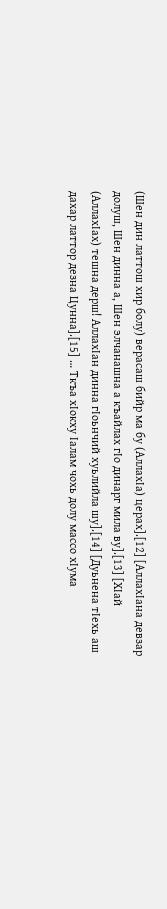(Шен дин латтош хир болу) верасаш бийр ма бу (АллахIа) церах].[12] [АллахIана девзар долуш, Шен динна а, Шен элчанашна а къайлах гIо динарг мила ву].[13] [ХIай (АллахIах) тешна дерш! АллахIан динна гIоьнчий хуьлийла шу].[14] [Дуьнена тIехь аш дахар латтор дезна Цунна].[15] … Ткъа хIокху Iалам чохь долу массо хIума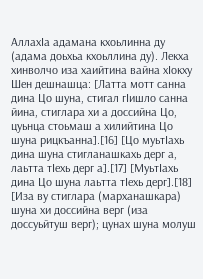АллахIа адамана кхоьлинна ду (адама доьхьа кхоьллина ду). Лекха хинволчо иза хаийтина вайна хIокху Шен дешнашца: [Латта мотт санна дина Цо шуна, стигал гIишло санна йина, стиглара хи а доссийна Цо, цуьнца стоьмаш а хилийтина Цо шуна рицкъанна].[16] [Цо муьтIахь дина шуна стигланашкахь дерг а, лаьтта тIехь дерг а].[17] [МуьтIахь дина Цо шуна лаьтта тIехь дерг].[18] [Иза ву стиглара (марханашкара) шуна хи доссийна верг (иза доссуьйтуш верг); цунах шуна молуш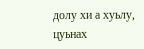долу хи а хуьлу, цуьнах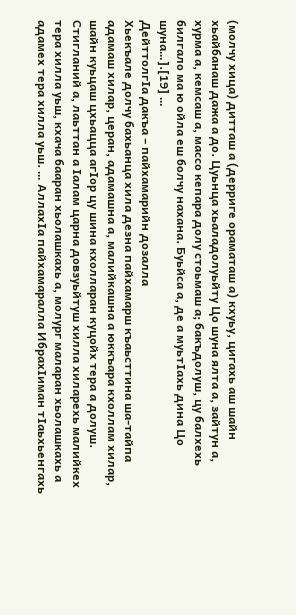(молчу хица) дитташ а (дерриге ораматаш а) кхуьу, цигахь аш шайн хьайбанаш дажа а до. Цуьнца хьаладолуьйту Цо шуна ялта а, зайтун а, хурма а, кемсаш а, массо кепара долу стоьмаш а; бакъдолуш, цу балхехь билгало ма ю ойла еш болчу нахана. Буьйса а, де а муьтIахь дина Цо шуна…].[19] …
ДейттолгIа дакъа – пайхамарийн дозалла
Хьекъале долчу бахьанца хила дезна пайхамарш къаьсттина ша-тайпа адамаш хилар, церан, адамашна а, малийкашна а юккъара кхоллам хилар, шайн куьцаш цхьацца агIор цу шина кхолларан куцойх тера а долуш. Стигланий а, лаьттан а Iалам царна довзуьйтуш хилла хиларехь малийкех тера хилла уьш, кхача бааран хьолашкахь а, молург маларан хьолашкахь а адамех тера хилла уьш. … АллахIа пайхамаралла ИбрахIиман тIаьхьенгахь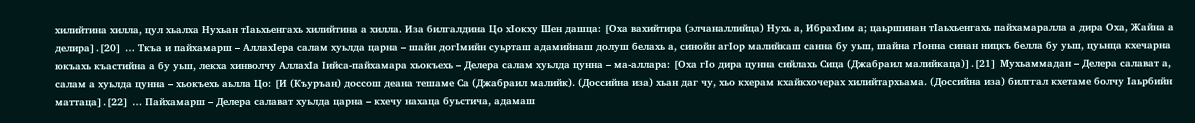хилийтина хилла, цул хьалха Нухьан тIаьхьенгахь хилийтина а хилла. Иза билгалдина Цо хIокху Шен дашца: [Оха вахийтира (элчаналлийца) Нухь а, ИбрахIим а; цаьршинан тIаьхьенгахь пайхамаралла а дира Оха, Жайна а делира].[20] … Ткъа и пайхамарш – АллахIера салам хуьлда царна – шайн догIмийн суьрташ адамийнаш долуш белахь а, синойн агIор малийкаш санна бу уьш, шайна гIонна синан ницкъ белла бу уьш, цуьнца кхечарна юкъахь къастийна а бу уьш, лекха хинволчу АллахIа Iийса-пайхамара хьокъехь – Делера салам хуьлда цунна – ма-аллара: [Оха гIо дира цунна сийлахь Сица (Джабраил малийкаца)].[21] Мухьаммадан – Делера салават а, салам а хуьлда цунна – хьокъехь аьлла Цо: [И (Къуръан) доссош деана тешаме Са (Джабраил малийк). (Доссийна иза) хьан даг чу, хьо кхерам кхайкхочерах хилийтархьама. (Доссийна иза) билггал кхетаме болчу Iаьрбийн маттаца].[22] … Пайхамарш – Делера салават хуьлда царна – кхечу нахаца буьстича, адамаш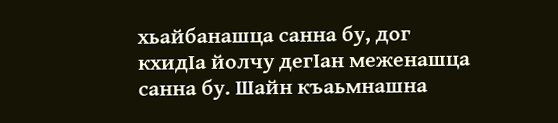хьайбанашца санна бу, дог кхидIа йолчу дегIан меженашца санна бу. Шайн къаьмнашна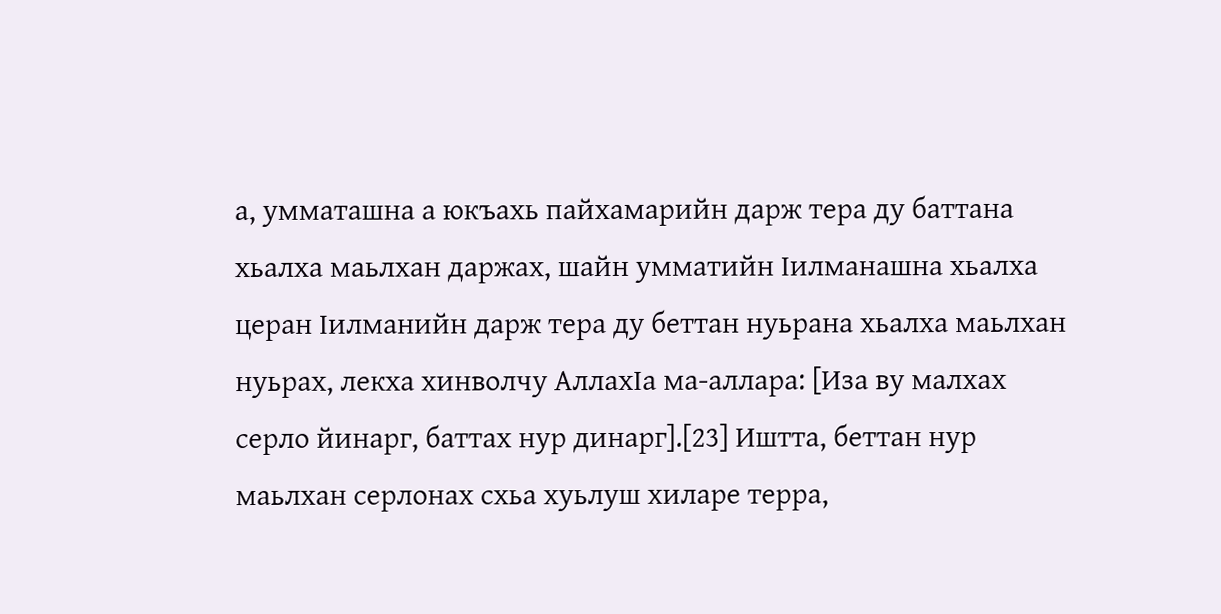а, умматашна а юкъахь пайхамарийн дарж тера ду баттана хьалха маьлхан даржах, шайн умматийн Iилманашна хьалха церан Iилманийн дарж тера ду беттан нуьрана хьалха маьлхан нуьрах, лекха хинволчу АллахIа ма-аллара: [Иза ву малхах серло йинарг, баттах нур динарг].[23] Иштта, беттан нур маьлхан серлонах схьа хуьлуш хиларе терра,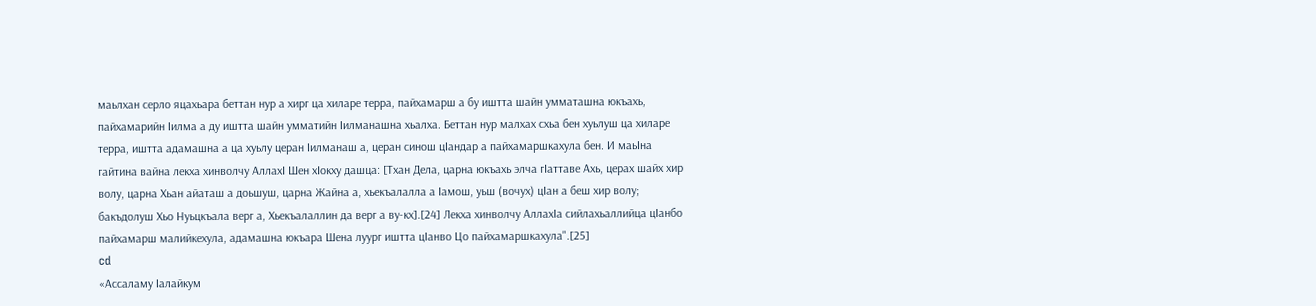маьлхан серло яцахьара беттан нур а хирг ца хиларе терра, пайхамарш а бу иштта шайн умматашна юкъахь, пайхамарийн Iилма а ду иштта шайн умматийн Iилманашна хьалха. Беттан нур малхах схьа бен хуьлуш ца хиларе терра, иштта адамашна а ца хуьлу церан Iилманаш а, церан синош цIандар а пайхамаршкахула бен. И маьIна гайтина вайна лекха хинволчу АллахI Шен хIокху дашца: [Тхан Дела, царна юкъахь элча гIаттаве Ахь, церах шайх хир волу, царна Хьан айаташ а доьшуш, царна Жайна а, хьекъалалла а Iамош, уьш (вочух) цIан а беш хир волу; бакъдолуш Хьо Нуьцкъала верг а, Хьекъалаллин да верг а ву-кх].[24] Лекха хинволчу АллахIа сийлахьаллийца цIанбо пайхамарш малийкехула, адамашна юкъара Шена луург иштта цIанво Цо пайхамаршкахула".[25]
cd
«Ассаламу Iалайкум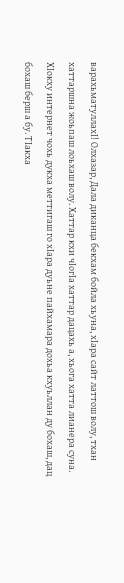варахьматуллахI! Олхазар, Дала диканца бекхам бойла хьуна, хIара сайт латтош волу, тхан хаттаршна жоьпаш лоьхаш волу. Хаттар кхи чIогIа хаттар дацахь а, хьога хатта лианера суна. ХIокху интернет чохь дукха меттигаш го хIара дуьне пайхамара дохьа кхуьллан ду бохаш, дац бохаш берш а бу. ТIакха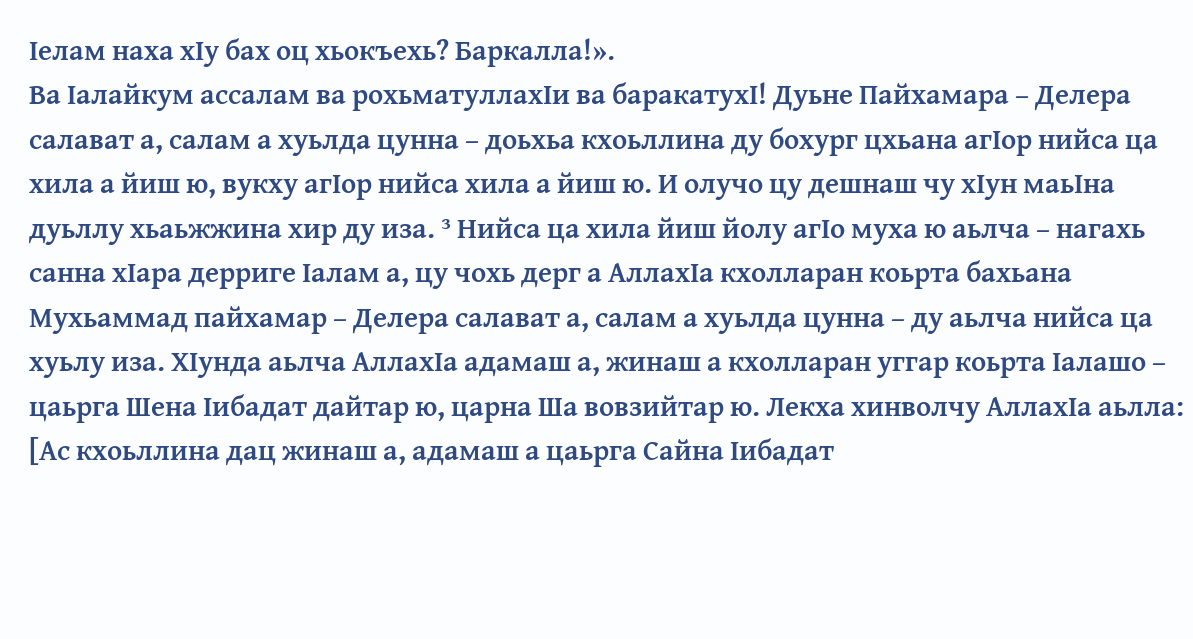Iелам наха хIу бах оц хьокъехь? Баркалла!».
Ва Iалайкум ассалам ва рохьматуллахIи ва баракатухI! Дуьне Пайхамара – Делера салават а, салам а хуьлда цунна – доьхьа кхоьллина ду бохург цхьана агIор нийса ца хила а йиш ю, вукху агIор нийса хила а йиш ю. И олучо цу дешнаш чу хIун маьIна дуьллу хьаьжжина хир ду иза. ³ Нийса ца хила йиш йолу агIо муха ю аьлча – нагахь санна хIара дерриге Iалам а, цу чохь дерг а АллахIа кхолларан коьрта бахьана Мухьаммад пайхамар – Делера салават а, салам а хуьлда цунна – ду аьлча нийса ца хуьлу иза. ХIунда аьлча АллахIа адамаш а, жинаш а кхолларан уггар коьрта Iалашо – цаьрга Шена Iибадат дайтар ю, царна Ша вовзийтар ю. Лекха хинволчу АллахIа аьлла: [Ас кхоьллина дац жинаш а, адамаш а цаьрга Сайна Iибадат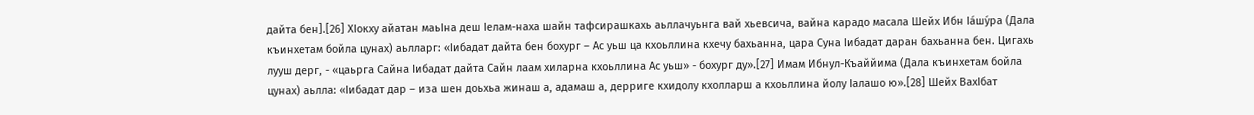дайта бен].[26] ХIокху айатан маьIна деш Iелам-наха шайн тафсирашкахь аьллачуьнга вай хьевсича, вайна карадо масала Шейх Ибн Iа́шу́ра (Дала къинхетам бойла цунах) аьлларг: «Iибадат дайта бен бохург – Ас уьш ца кхоьллина кхечу бахьанна, цара Суна Iибадат даран бахьанна бен. Цигахь лууш дерг, - «цаьрга Сайна Iибадат дайта Сайн лаам хиларна кхоьллина Ас уьш» - бохург ду».[27] Имам Ибнул-Къаййима (Дала къинхетам бойла цунах) аьлла: «Iибадат дар – иза шен доьхьа жинаш а, адамаш а, дерриге кхидолу кхолларш а кхоьллина йолу Iалашо ю».[28] Шейх ВахIбат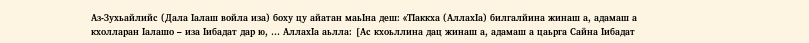Аз-Зухьайлийс (Дала Iалаш войла иза) боху цу айатан маьIна деш: «ТIаккха (АллахIа) билгалйина жинаш а, адамаш а кхолларан Iалашо – иза Iибадат дар ю, … АллахIа аьлла: [Ас кхоьллина дац жинаш а, адамаш а цаьрга Сайна Iибадат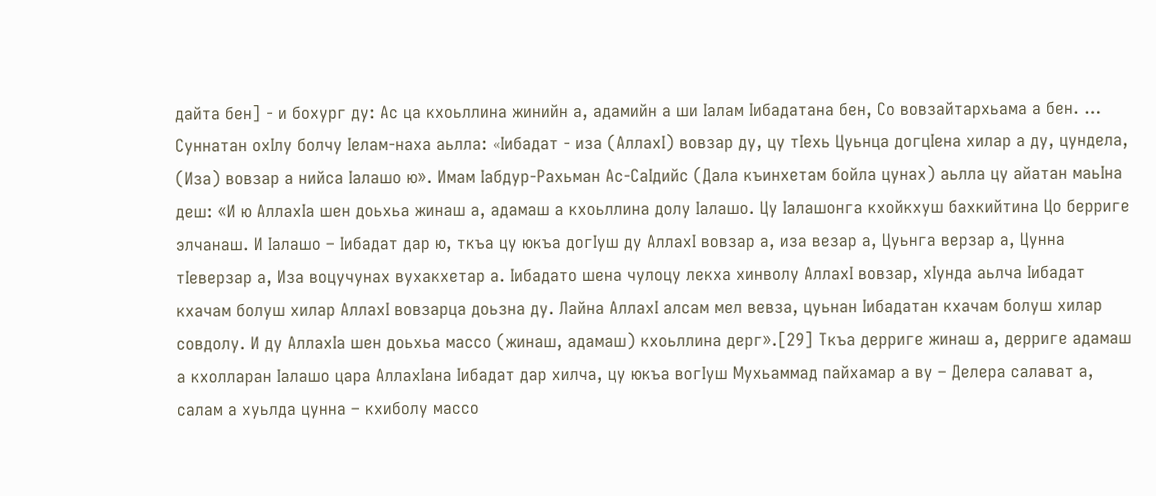дайта бен] - и бохург ду: Ас ца кхоьллина жинийн а, адамийн а ши Iалам Iибадатана бен, Со вовзайтархьама а бен. … Суннатан охIлу болчу Iелам-наха аьлла: «Iибадат - иза (АллахI) вовзар ду, цу тIехь Цуьнца догцIена хилар а ду, цундела, (Иза) вовзар а нийса Iалашо ю». Имам Iабдур-Рахьман Ас-СаIдийс (Дала къинхетам бойла цунах) аьлла цу айатан маьIна деш: «И ю АллахIа шен доьхьа жинаш а, адамаш а кхоьллина долу Iалашо. Цу Iалашонга кхойкхуш бахкийтина Цо берриге элчанаш. И Iалашо – Iибадат дар ю, ткъа цу юкъа догIуш ду АллахI вовзар а, иза везар а, Цуьнга верзар а, Цунна тIеверзар а, Иза воцучунах вухакхетар а. Iибадато шена чулоцу лекха хинволу АллахI вовзар, хIунда аьлча Iибадат кхачам болуш хилар АллахI вовзарца доьзна ду. Лайна АллахI алсам мел вевза, цуьнан Iибадатан кхачам болуш хилар совдолу. И ду АллахIа шен доьхьа массо (жинаш, адамаш) кхоьллина дерг».[29] Ткъа дерриге жинаш а, дерриге адамаш а кхолларан Iалашо цара АллахIана Iибадат дар хилча, цу юкъа вогIуш Мухьаммад пайхамар а ву – Делера салават а, салам а хуьлда цунна – кхиболу массо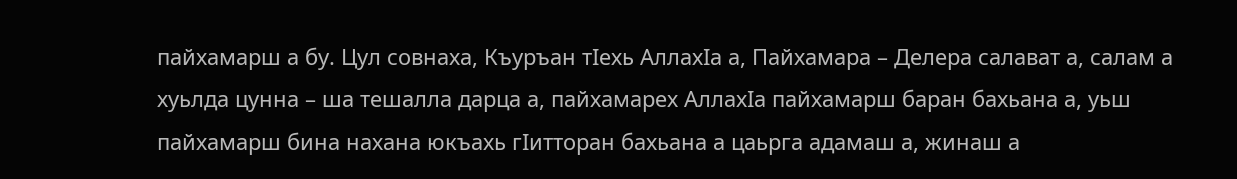пайхамарш а бу. Цул совнаха, Къуръан тIехь АллахIа а, Пайхамара – Делера салават а, салам а хуьлда цунна – ша тешалла дарца а, пайхамарех АллахIа пайхамарш баран бахьана а, уьш пайхамарш бина нахана юкъахь гIитторан бахьана а цаьрга адамаш а, жинаш а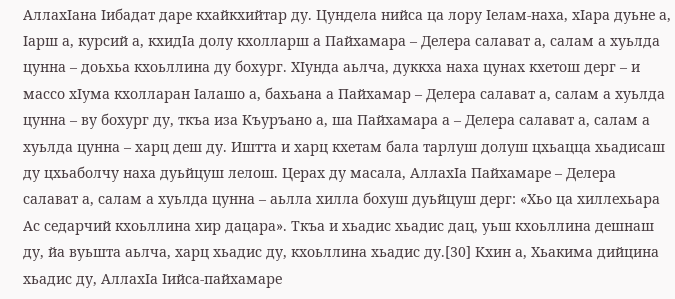АллахIана Iибадат даре кхайкхийтар ду. Цундела нийса ца лору Iелам-наха, хIара дуьне а, Iарш а, курсий а, кхидIа долу кхолларш а Пайхамара – Делера салават а, салам а хуьлда цунна – доьхьа кхоьллина ду бохург. ХIунда аьлча, дуккха наха цунах кхетош дерг – и массо хIума кхолларан Iалашо а, бахьана а Пайхамар – Делера салават а, салам а хуьлда цунна – ву бохург ду, ткъа иза Къуръано а, ша Пайхамара а – Делера салават а, салам а хуьлда цунна – харц деш ду. Иштта и харц кхетам бала тарлуш долуш цхьацца хьадисаш ду цхьаболчу наха дуьйцуш лелош. Церах ду масала, АллахIа Пайхамаре – Делера салават а, салам а хуьлда цунна – аьлла хилла бохуш дуьйцуш дерг: «Хьо ца хиллехьара Ас седарчий кхоьллина хир дацара». Ткъа и хьадис хьадис дац, уьш кхоьллина дешнаш ду, йа вуьшта аьлча, харц хьадис ду, кхоьллина хьадис ду.[30] Кхин а, Хьакима дийцина хьадис ду, АллахIа Iийса-пайхамаре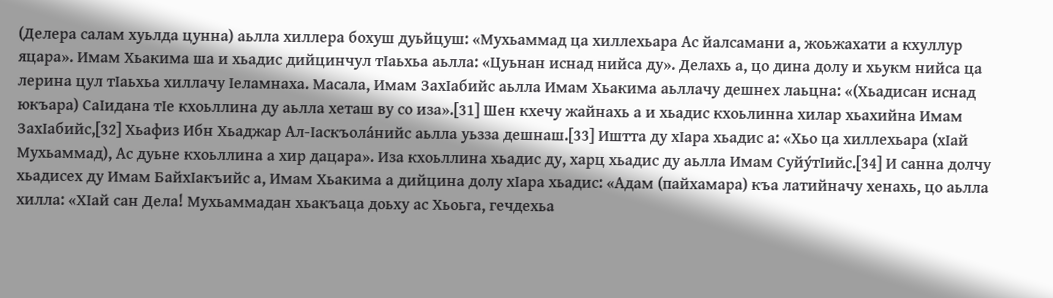(Делера салам хуьлда цунна) аьлла хиллера бохуш дуьйцуш: «Мухьаммад ца хиллехьара Ас йалсамани а, жоьжахати а кхуллур яцара». Имам Хьакима ша и хьадис дийцинчул тIаьхьа аьлла: «Цуьнан иснад нийса ду». Делахь а, цо дина долу и хьукм нийса ца лерина цул тIаьхьа хиллачу Iеламнаха. Масала, Имам ЗахIабийс аьлла Имам Хьакима аьллачу дешнех лаьцна: «(Хьадисан иснад юкъара) СаIидана тIе кхоьллина ду аьлла хеташ ву со иза».[31] Шен кхечу жайнахь а и хьадис кхоьлинна хилар хьахийна Имам ЗахIабийс,[32] Хьафиз Ибн Хьаджар Ал-Iаскъола́нийс аьлла уьзза дешнаш.[33] Иштта ду хIара хьадис а: «Хьо ца хиллехьара (хIай Мухьаммад), Ас дуьне кхоьллина а хир дацара». Иза кхоьллина хьадис ду, харц хьадис ду аьлла Имам Суйу́тIийс.[34] И санна долчу хьадисех ду Имам БайхIакъийс а, Имам Хьакима а дийцина долу хIара хьадис: «Адам (пайхамара) къа латийначу хенахь, цо аьлла хилла: «ХIай сан Дела! Мухьаммадан хьакъаца доьху ас Хьоьга, гечдехьа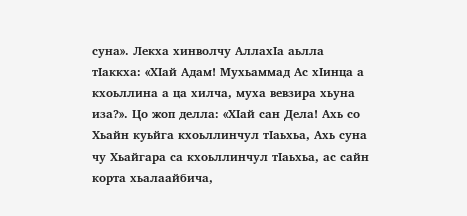суна». Лекха хинволчу АллахIа аьлла тIаккха: «ХIай Адам! Мухьаммад Ас хIинца а кхоьллина а ца хилча, муха вевзира хьуна иза?». Цо жоп делла: «ХIай сан Дела! Ахь со Хьайн куьйга кхоьллинчул тIаьхьа, Ахь суна чу Хьайгара са кхоьллинчул тIаьхьа, ас сайн корта хьалаайбича,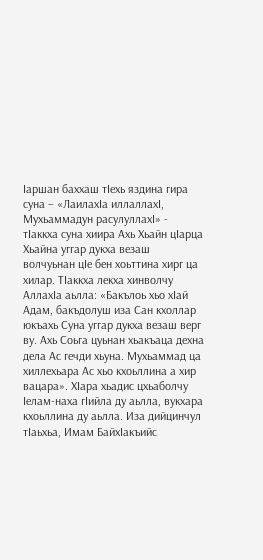Iаршан баххаш тIехь яздина гира суна – «ЛаилахIа иллаллахI, Мухьаммадун расулуллахI» - тIаккха суна хиира Ахь Хьайн цIарца Хьайна уггар дукха везаш волчуьнан цIе бен хоьттина хирг ца хилар. ТIаккха лекха хинволчу АллахIа аьлла: «Бакълоь хьо хIай Адам, бакъдолуш иза Сан кхоллар юкъахь Суна уггар дукха везаш верг ву. Ахь Соьга цуьнан хьакъаца дехна дела Ас гечди хьуна. Мухьаммад ца хиллехьара Ас хьо кхоьллина а хир вацара». ХIара хьадис цхьаболчу Iелам-наха гIийла ду аьлла, вукхара кхоьллина ду аьлла. Иза дийцинчул тIаьхьа, Имам БайхIакъийс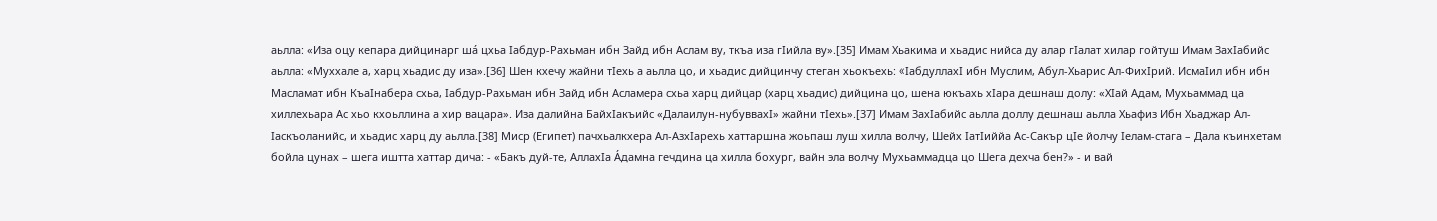аьлла: «Иза оцу кепара дийцинарг ша́ цхьа Iабдур-Рахьман ибн Зайд ибн Аслам ву, ткъа иза гIийла ву».[35] Имам Хьакима и хьадис нийса ду алар гIалат хилар гойтуш Имам ЗахIабийс аьлла: «Муххале а, харц хьадис ду иза».[36] Шен кхечу жайни тIехь а аьлла цо, и хьадис дийцинчу стеган хьокъехь: «IабдуллахI ибн Муслим, Абул-Хьарис Ал-ФихIрий. ИсмаIил ибн ибн Масламат ибн КъаIнабера схьа, Iабдур-Рахьман ибн Зайд ибн Асламера схьа харц дийцар (харц хьадис) дийцина цо, шена юкъахь хIара дешнаш долу: «ХIай Адам, Мухьаммад ца хиллехьара Ас хьо кхоьллина а хир вацара». Иза далийна БайхIакъийс «Далаилун-нубуввахI» жайни тIехь».[37] Имам ЗахIабийс аьлла доллу дешнаш аьлла Хьафиз Ибн Хьаджар Ал-Iаскъоланийс, и хьадис харц ду аьлла.[38] Миср (Египет) пачхьалкхера Ал-АзхIарехь хаттаршна жоьпаш луш хилла волчу, Шейх IатIиййа Ас-Сакър цIе йолчу Iелам-стага – Дала къинхетам бойла цунах – шега иштта хаттар дича: - «Бакъ дуй-те, АллахIа А́дамна гечдина ца хилла бохург, вайн эла волчу Мухьаммадца цо Шега дехча бен?» - и вай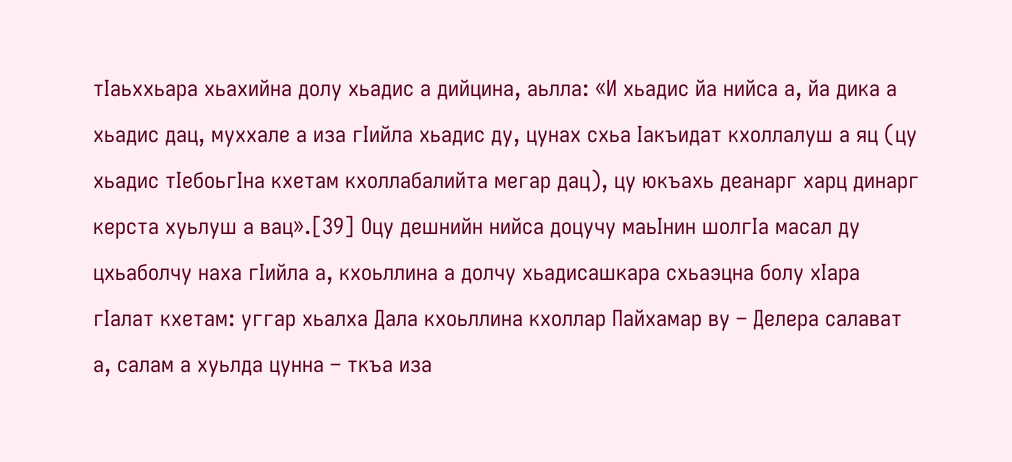тIаьххьара хьахийна долу хьадис а дийцина, аьлла: «И хьадис йа нийса а, йа дика а хьадис дац, муххале а иза гIийла хьадис ду, цунах схьа Iакъидат кхоллалуш а яц (цу хьадис тIебоьгIна кхетам кхоллабалийта мегар дац), цу юкъахь деанарг харц динарг керста хуьлуш а вац».[39] Оцу дешнийн нийса доцучу маьIнин шолгIа масал ду цхьаболчу наха гIийла а, кхоьллина а долчу хьадисашкара схьаэцна болу хIара гIалат кхетам: уггар хьалха Дала кхоьллина кхоллар Пайхамар ву – Делера салават а, салам а хуьлда цунна – ткъа иза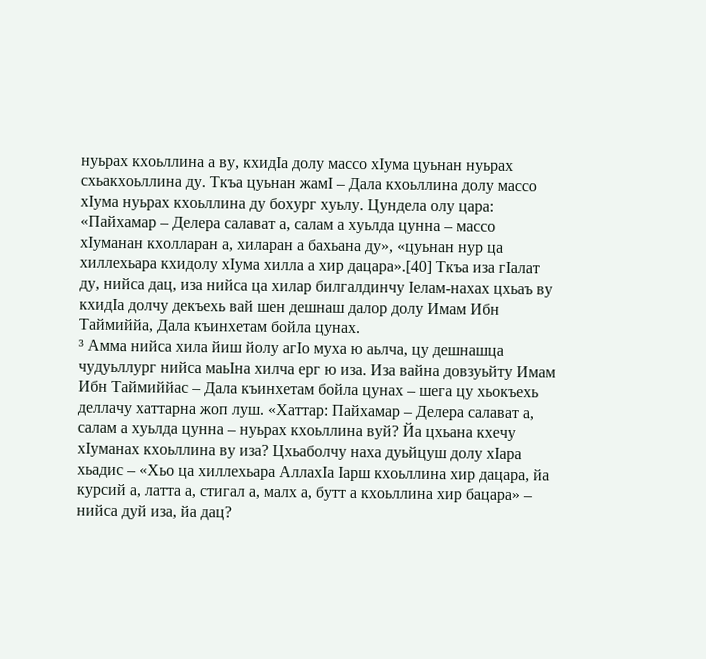нуьрах кхоьллина а ву, кхидIа долу массо хIума цуьнан нуьрах схьакхоьллина ду. Ткъа цуьнан жамI – Дала кхоьллина долу массо хIума нуьрах кхоьллина ду бохург хуьлу. Цундела олу цара: «Пайхамар – Делера салават а, салам а хуьлда цунна – массо хIуманан кхолларан а, хиларан а бахьана ду», «цуьнан нур ца хиллехьара кхидолу хIума хилла а хир дацара».[40] Ткъа иза гIалат ду, нийса дац, иза нийса ца хилар билгалдинчу Iелам-нахах цхьаъ ву кхидIа долчу декъехь вай шен дешнаш далор долу Имам Ибн Таймиййа, Дала къинхетам бойла цунах.
³ Амма нийса хила йиш йолу агIо муха ю аьлча, цу дешнашца чудуьллург нийса маьIна хилча ерг ю иза. Иза вайна довзуьйту Имам Ибн Таймиййас – Дала къинхетам бойла цунах – шега цу хьокъехь деллачу хаттарна жоп луш. «Хаттар: Пайхамар – Делера салават а, салам а хуьлда цунна – нуьрах кхоьллина вуй? Йа цхьана кхечу хIуманах кхоьллина ву иза? Цхьаболчу наха дуьйцуш долу хIара хьадис – «Хьо ца хиллехьара АллахIа Iарш кхоьллина хир дацара, йа курсий а, латта а, стигал а, малх а, бутт а кхоьллина хир бацара» – нийса дуй иза, йа дац?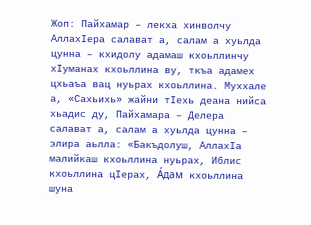Жоп: Пайхамар – лекха хинволчу АллахIера салават а, салам а хуьлда цунна – кхидолу адамаш кхоьллинчу хIуманах кхоьллина ву, ткъа адамех цхьаъа вац нуьрах кхоьллина. Муххале а, «Сахьихь» жайни тIехь деана нийса хьадис ду, Пайхамара – Делера салават а, салам а хуьлда цунна – элира аьлла: «Бакъдолуш, АллахIа малийкаш кхоьллина нуьрах, Иблис кхоьллина цIерах, А́дам кхоьллина шуна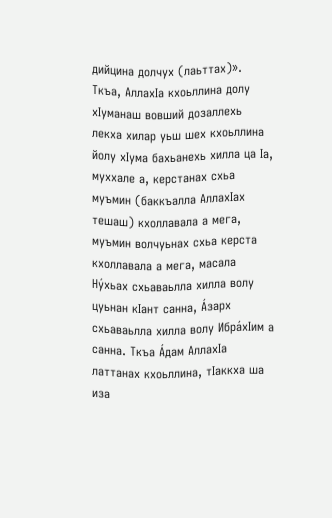дийцина долчух (лаьттах)». Ткъа, АллахIа кхоьллина долу хIуманаш вовший дозаллехь лекха хилар уьш шех кхоьллина йолу хIума бахьанехь хилла ца Iа, муххале а, керстанах схьа муъмин (баккъалла АллахIах тешаш) кхоллавала а мега, муъмин волчуьнах схьа керста кхоллавала а мега, масала Ну́хьах схьаваьлла хилла волу цуьнан кIант санна, А́зарх схьаваьлла хилла волу Ибра́хIим а санна. Ткъа А́дам АллахIа латтанах кхоьллина, тIаккха ша иза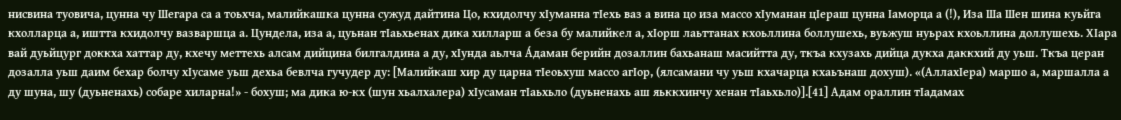нисвина туовича, цунна чу Шегара са а тоьхча, малийкашка цунна сужуд дайтина Цо, кхидолчу хIуманна тIехь ваз а вина цо иза массо хIуманан цIераш цунна Iаморца а (!), Иза Ша Шен шина куьйга кхолларца а, иштта кхидолчу вазваршца а. Цундела, иза а, цуьнан тIаьхьенах дика хилларш а беза бу малийкел а, хIорш лаьттанах кхоьллина боллушехь, вуьжуш нуьрах кхоьллина доллушехь. ХIара вай дуьйцург доккха хаттар ду, кхечу меттехь алсам дийцина билгалдина а ду, хIунда аьлча А́даман берийн дозаллин бахьанаш масийтта ду, ткъа кхузахь дийца дукха даккхий ду уьш. Ткъа церан дозалла уьш даим бехар болчу хIусаме уьш дехьа бевлча гучудер ду: [Малийкаш хир ду царна тIеоьхуш массо агIор, (ялсамани чу уьш кхачарца кхаьънаш дохуш). «(АллахIера) маршо а, маршалла а ду шуна, шу (дуьненахь) собаре хиларна!» - бохуш; ма дика ю-кх (шун хьалхалера) хIусаман тIаьхьло (дуьненахь аш яьккхинчу хенан тIаьхьло)].[41] Адам ораллин тIадамах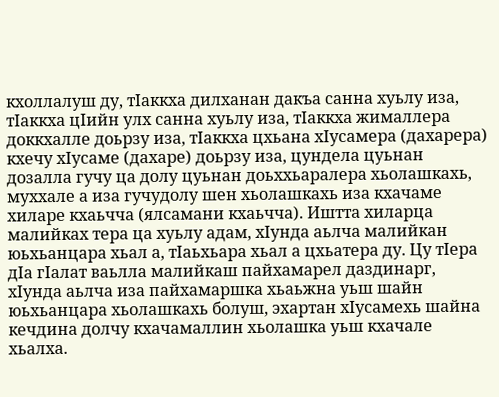кхоллалуш ду, тIаккха дилханан дакъа санна хуьлу иза, тIаккха цIийн улх санна хуьлу иза, тIаккха жималлера доккхалле доьрзу иза, тIаккха цхьана хIусамера (дахарера) кхечу хIусаме (дахаре) доьрзу иза, цундела цуьнан дозалла гучу ца долу цуьнан доьххьаралера хьолашкахь, муххале а иза гучудолу шен хьолашкахь иза кхачаме хиларе кхаьчча (ялсамани кхаьчча). Иштта хиларца малийках тера ца хуьлу адам, хIунда аьлча малийкан юьхьанцара хьал а, тIаьхьара хьал а цхьатера ду. Цу тIера дIа гIалат ваьлла малийкаш пайхамарел даздинарг, хIунда аьлча иза пайхамаршка хьаьжна уьш шайн юьхьанцара хьолашкахь болуш, эхартан хIусамехь шайна кечдина долчу кхачамаллин хьолашка уьш кхачале хьалха.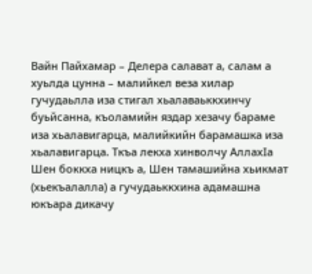Вайн Пайхамар – Делера салават а, салам а хуьлда цунна – малийкел веза хилар гучудаьлла иза стигал хьалаваьккхинчу буьйсанна, къоламийн яздар хезачу бараме иза хьалавигарца, малийкийн барамашка иза хьалавигарца. Ткъа лекха хинволчу АллахIа Шен боккха ницкъ а, Шен тамашийна хьикмат (хьекъалалла) а гучудаьккхина адамашна юкъара дикачу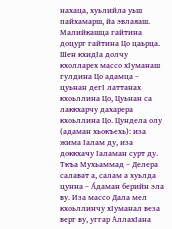нахаца, хуьлийла уьш пайхамарш, йа эвлаяаш. Малийкашца гайтина доцург гайтина Цо цаьрца. Шен кхидIа долчу кхолларех массо хIуманаш гулдина Цо адамца – цуьнан дегI латтанах кхоьллина Цо, Цуьнан са лаккхарчу дахарера кхоьллина Цо. Цундела олу (адаман хьокъехь): иза жима Iалам ду, иза доккхачу Iаламан сурт ду. Ткъа Мухьаммад – Делера салават а, салам а хуьлда цунна – А́даман берийн эла ву. Иза массо Дала мел кхоьллинчу хIуманал веза верг ву, уггар АллахIана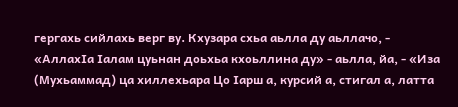гергахь сийлахь верг ву. Кхузара схьа аьлла ду аьллачо, - «АллахIа Iалам цуьнан доьхьа кхоьллина ду» - аьлла, йа, - «Иза (Мухьаммад) ца хиллехьара Цо Iарш а, курсий а, стигал а, латта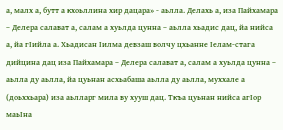а, малх а, бутт а кхоьллина хир дацара» - аьлла. Делахь а, иза Пайхамара – Делера салават а, салам а хуьлда цунна – аьлла хьадис дац, йа нийса а, йа гIийла а. Хьадисан Iилма девзаш волчу цхьанне Iелам-стага дийцина дац иза Пайхамара – Делера салават а, салам а хуьлда цунна – аьлла ду аьлла, йа цуьнан асхьабаша аьлла ду аьлла, муххале а (доьххьара) иза аьлларг мила ву хууш дац. Ткъа цуьнан нийса агIор маьIна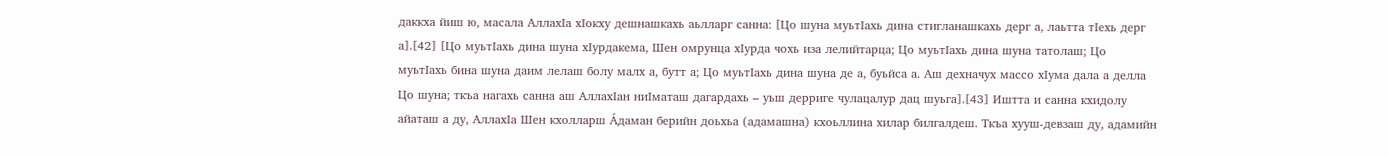даккха йиш ю, масала АллахIа хIокху дешнашкахь аьлларг санна: [Цо шуна муьтIахь дина стигланашкахь дерг а, лаьтта тIехь дерг а].[42] [Цо муьтIахь дина шуна хIурдакема, Шен омрунца хIурда чохь иза лелийтарца; Цо муьтIахь дина шуна татолаш; Цо муьтIахь бина шуна даим лелаш болу малх а, бутт а; Цо муьтIахь дина шуна де а, буьйса а. Аш дехначух массо хIума дала а делла Цо шуна; ткъа нагахь санна аш АллахIан ниIматаш дагардахь – уьш дерриге чулацалур дац шуьга].[43] Иштта и санна кхидолу айаташ а ду, АллахIа Шен кхолларш А́даман берийн доьхьа (адамашна) кхоьллина хилар билгалдеш. Ткъа хууш-девзаш ду, адамийн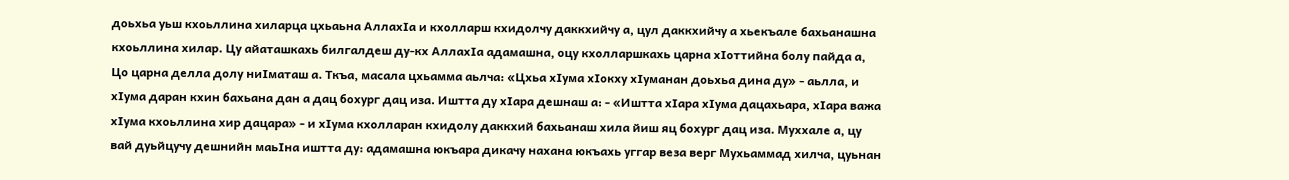доьхьа уьш кхоьллина хиларца цхьаьна АллахIа и кхолларш кхидолчу даккхийчу а, цул даккхийчу а хьекъале бахьанашна кхоьллина хилар. Цу айаташкахь билгалдеш ду-кх АллахIа адамашна, оцу кхолларшкахь царна хIоттийна болу пайда а, Цо царна делла долу ниIматаш а. Ткъа, масала цхьамма аьлча: «Цхьа хIума хIокху хIуманан доьхьа дина ду» - аьлла, и хIума даран кхин бахьана дан а дац бохург дац иза. Иштта ду хIара дешнаш а: - «Иштта хIара хIума дацахьара, хIара важа хIума кхоьллина хир дацара» - и хIума кхолларан кхидолу даккхий бахьанаш хила йиш яц бохург дац иза. Муххале а, цу вай дуьйцучу дешнийн маьIна иштта ду: адамашна юкъара дикачу нахана юкъахь уггар веза верг Мухьаммад хилча, цуьнан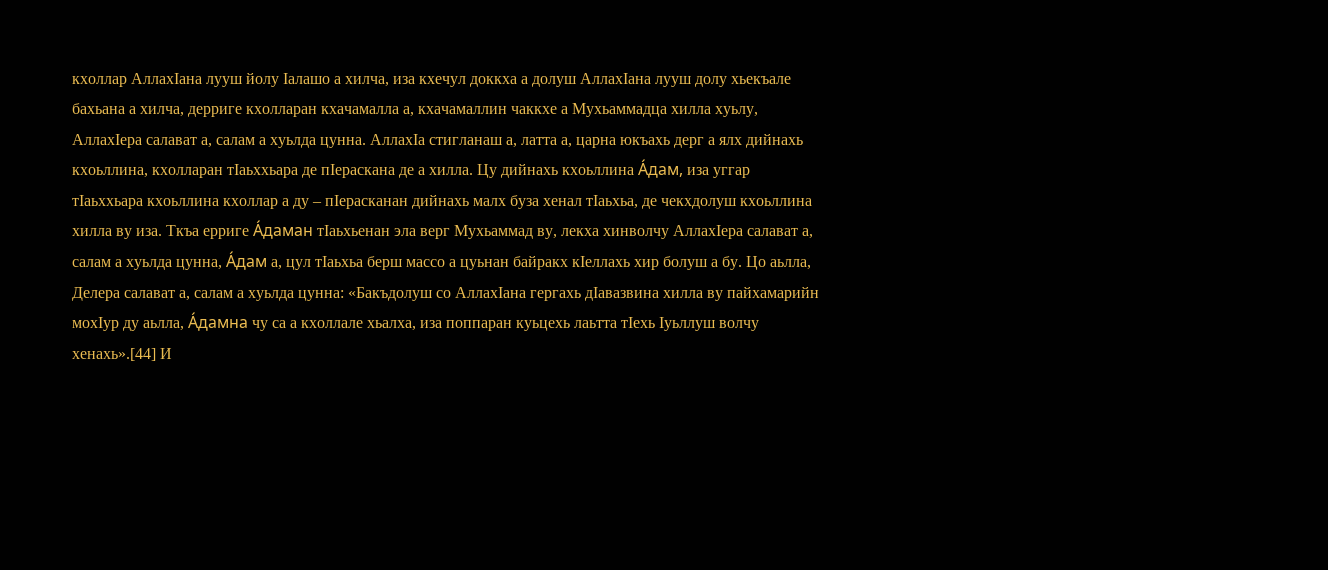кхоллар АллахIана лууш йолу Iалашо а хилча, иза кхечул доккха а долуш АллахIана лууш долу хьекъале бахьана а хилча, дерриге кхолларан кхачамалла а, кхачамаллин чаккхе а Мухьаммадца хилла хуьлу, АллахIера салават а, салам а хуьлда цунна. АллахIа стигланаш а, латта а, царна юкъахь дерг а ялх дийнахь кхоьллина, кхолларан тIаьххьара де пIераскана де а хилла. Цу дийнахь кхоьллина А́дам, иза уггар тIаьххьара кхоьллина кхоллар а ду – пIерасканан дийнахь малх буза хенал тIаьхьа, де чекхдолуш кхоьллина хилла ву иза. Ткъа ерриге А́даман тIаьхьенан эла верг Мухьаммад ву, лекха хинволчу АллахIера салават а, салам а хуьлда цунна, А́дам а, цул тIаьхьа берш массо а цуьнан байракх кIеллахь хир болуш а бу. Цо аьлла, Делера салават а, салам а хуьлда цунна: «Бакъдолуш со АллахIана гергахь дIавазвина хилла ву пайхамарийн мохIур ду аьлла, А́дамна чу са а кхоллале хьалха, иза поппаран куьцехь лаьтта тIехь Iуьллуш волчу хенахь».[44] И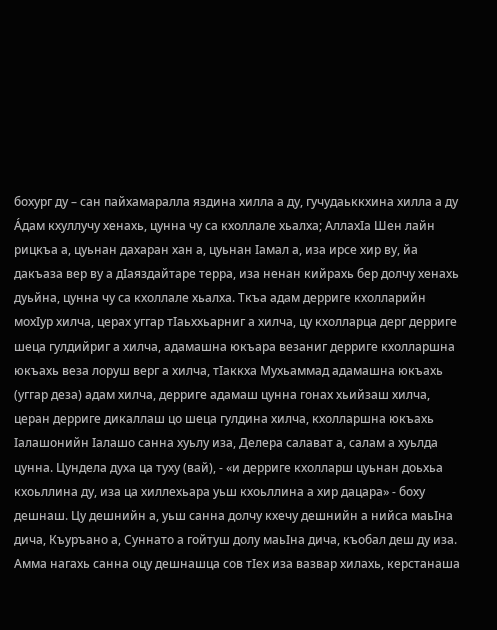бохург ду – сан пайхамаралла яздина хилла а ду, гучудаьккхина хилла а ду А́дам кхуллучу хенахь, цунна чу са кхоллале хьалха; АллахIа Шен лайн рицкъа а, цуьнан дахаран хан а, цуьнан Iамал а, иза ирсе хир ву, йа дакъаза вер ву а дIаяздайтаре терра, иза ненан кийрахь бер долчу хенахь дуьйна, цунна чу са кхоллале хьалха. Ткъа адам дерриге кхолларийн мохIур хилча, церах уггар тIаьххьарниг а хилча, цу кхолларца дерг дерриге шеца гулдийриг а хилча, адамашна юкъара везаниг дерриге кхолларшна юкъахь веза лоруш верг а хилча, тIаккха Мухьаммад адамашна юкъахь (уггар деза) адам хилча, дерриге адамаш цунна гонах хьийзаш хилча, церан дерриге дикаллаш цо шеца гулдина хилча, кхолларшна юкъахь Iалашонийн Iалашо санна хуьлу иза, Делера салават а, салам а хуьлда цунна. Цундела духа ца туху (вай), - «и дерриге кхолларш цуьнан доьхьа кхоьллина ду, иза ца хиллехьара уьш кхоьллина а хир дацара» - боху дешнаш. Цу дешнийн а, уьш санна долчу кхечу дешнийн а нийса маьIна дича, Къуръано а, Суннато а гойтуш долу маьIна дича, къобал деш ду иза. Амма нагахь санна оцу дешнашца сов тIех иза вазвар хилахь, керстанаша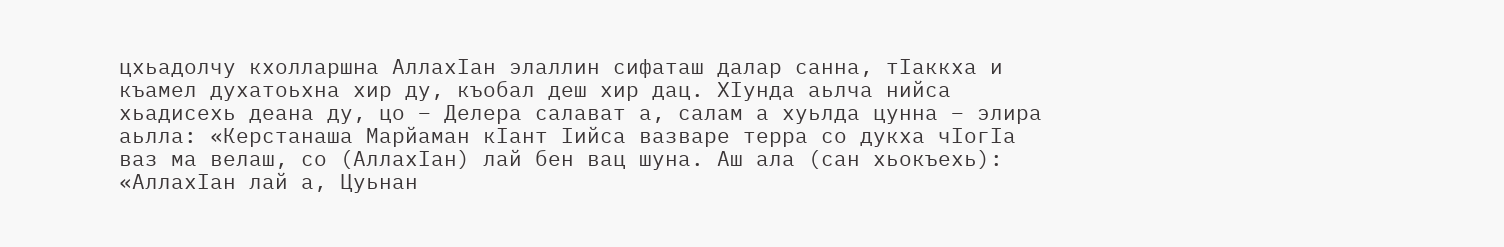цхьадолчу кхолларшна АллахIан элаллин сифаташ далар санна, тIаккха и къамел духатоьхна хир ду, къобал деш хир дац. ХIунда аьлча нийса хьадисехь деана ду, цо – Делера салават а, салам а хуьлда цунна – элира аьлла: «Керстанаша Марйаман кIант Iийса вазваре терра со дукха чIогIа ваз ма велаш, со (АллахIан) лай бен вац шуна. Аш ала (сан хьокъехь): «АллахIан лай а, Цуьнан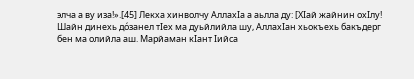элча а ву иза!».[45] Лекха хинволчу АллахIа а аьлла ду: [ХIай жайнин охIлу! Шайн динехь до́занел тIех ма дуьйлийла шу, АллахIан хьокъехь бакъдерг бен ма олийла аш. Марйаман кIант Iийса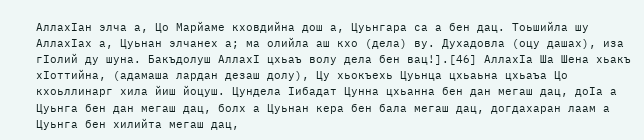АллахIан элча а, Цо Марйаме кховдийна дош а, Цуьнгара са а бен дац. Тоьшийла шу АллахIах а, Цуьнан элчанех а; ма олийла аш кхо (дела) ву. Духадовла (оцу дашах), иза гIолий ду шуна. Бакъдолуш АллахI цхьаъ волу дела бен вац!].[46] АллахIа Ша Шена хьакъ хIоттийна, (адамаша лардан дезаш долу), Цу хьокъехь Цуьнца цхьаьна цхьаъа Цо кхоьллинарг хила йиш йоцуш. Цундела Iибадат Цунна цхьанна бен дан мегаш дац, доIа а Цуьнга бен дан мегаш дац, болх а Цуьнан кера бен бала мегаш дац, догдахаран лаам а Цуьнга бен хилийта мегаш дац,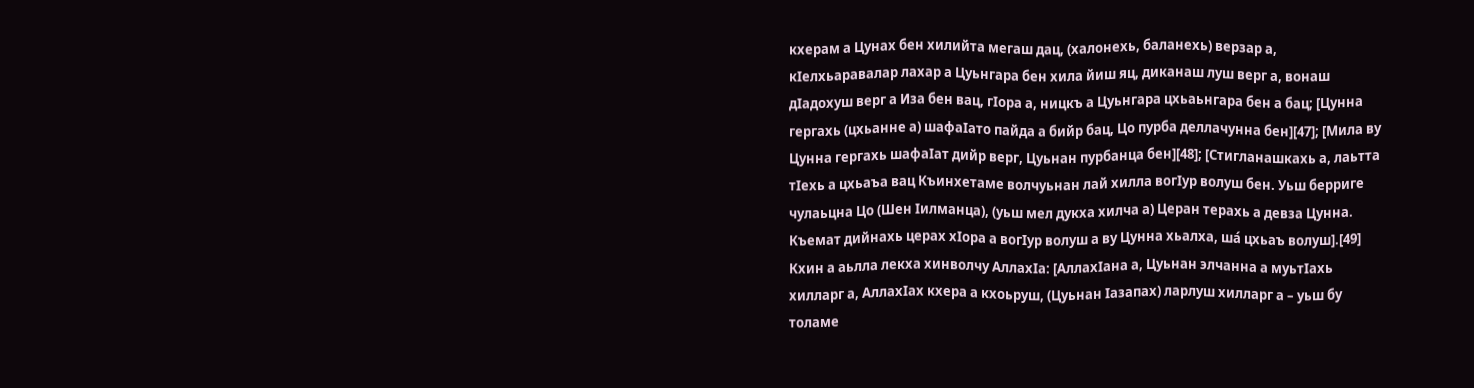кхерам а Цунах бен хилийта мегаш дац, (халонехь, баланехь) верзар а, кIелхьаравалар лахар а Цуьнгара бен хила йиш яц, диканаш луш верг а, вонаш дIадохуш верг а Иза бен вац, гIора а, ницкъ а Цуьнгара цхьаьнгара бен а бац; [Цунна гергахь (цхьанне а) шафаIато пайда а бийр бац, Цо пурба деллачунна бен][47]; [Мила ву Цунна гергахь шафаIат дийр верг, Цуьнан пурбанца бен][48]; [Стигланашкахь а, лаьтта тIехь а цхьаъа вац Къинхетаме волчуьнан лай хилла вогIур волуш бен. Уьш берриге чулаьцна Цо (Шен Iилманца), (уьш мел дукха хилча а) Церан терахь а девза Цунна. Къемат дийнахь церах хIора а вогIур волуш а ву Цунна хьалха, ша́ цхьаъ волуш].[49] Кхин а аьлла лекха хинволчу АллахIа: [АллахIана а, Цуьнан элчанна а муьтIахь хилларг а, АллахIах кхера а кхоьруш, (Цуьнан Iазапах) ларлуш хилларг а – уьш бу толаме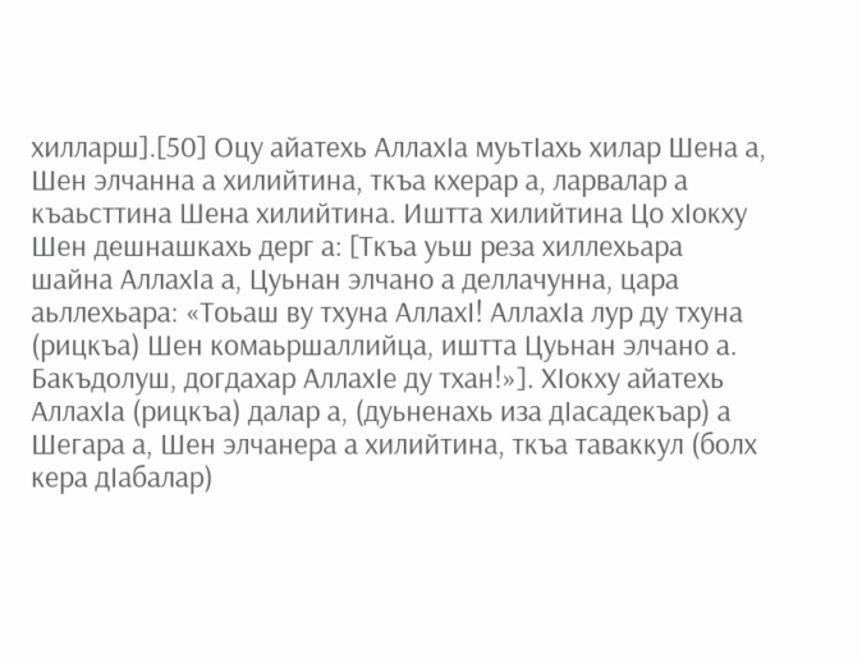хилларш].[50] Оцу айатехь АллахIа муьтIахь хилар Шена а, Шен элчанна а хилийтина, ткъа кхерар а, ларвалар а къаьсттина Шена хилийтина. Иштта хилийтина Цо хIокху Шен дешнашкахь дерг а: [Ткъа уьш реза хиллехьара шайна АллахIа а, Цуьнан элчано а деллачунна, цара аьллехьара: «Тоьаш ву тхуна АллахI! АллахIа лур ду тхуна (рицкъа) Шен комаьршаллийца, иштта Цуьнан элчано а. Бакъдолуш, догдахар АллахIе ду тхан!»]. ХIокху айатехь АллахIа (рицкъа) далар а, (дуьненахь иза дIасадекъар) а Шегара а, Шен элчанера а хилийтина, ткъа таваккул (болх кера дIабалар)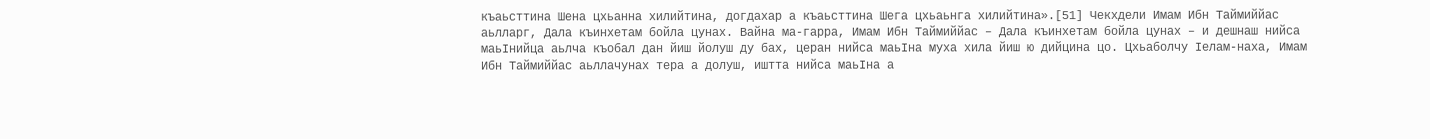къаьсттина Шена цхьанна хилийтина, догдахар а къаьсттина Шега цхьаьнга хилийтина».[51] Чекхдели Имам Ибн Таймиййас аьлларг, Дала къинхетам бойла цунах. Вайна ма-гарра, Имам Ибн Таймиййас – Дала къинхетам бойла цунах – и дешнаш нийса маьIнийца аьлча къобал дан йиш йолуш ду бах, церан нийса маьIна муха хила йиш ю дийцина цо. Цхьаболчу Iелам-наха, Имам Ибн Таймиййас аьллачунах тера а долуш, иштта нийса маьIна а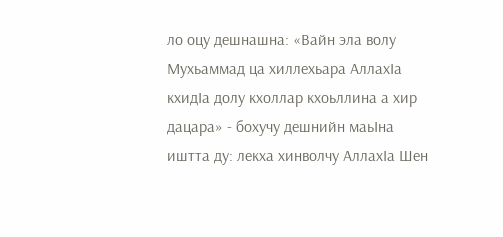ло оцу дешнашна: «Вайн эла волу Мухьаммад ца хиллехьара АллахIа кхидIа долу кхоллар кхоьллина а хир дацара» - бохучу дешнийн маьIна иштта ду: лекха хинволчу АллахIа Шен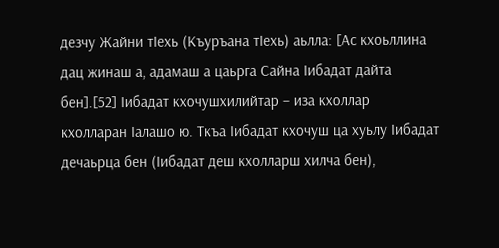дезчу Жайни тIехь (Къуръана тIехь) аьлла: [Ас кхоьллина дац жинаш а, адамаш а цаьрга Сайна Iибадат дайта бен].[52] Iибадат кхочушхилийтар – иза кхоллар кхолларан Iалашо ю. Ткъа Iибадат кхочуш ца хуьлу Iибадат дечаьрца бен (Iибадат деш кхолларш хилча бен),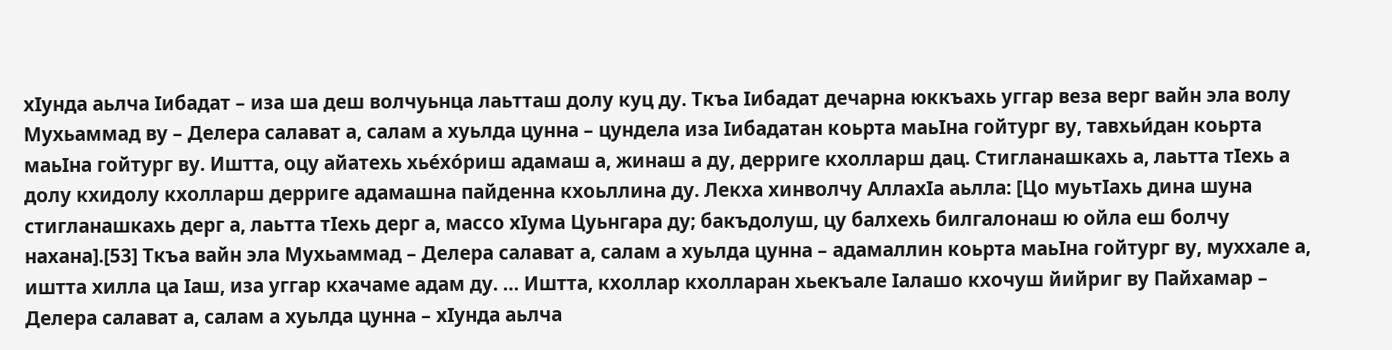хIунда аьлча Iибадат – иза ша деш волчуьнца лаьтташ долу куц ду. Ткъа Iибадат дечарна юккъахь уггар веза верг вайн эла волу Мухьаммад ву – Делера салават а, салам а хуьлда цунна – цундела иза Iибадатан коьрта маьIна гойтург ву, тавхьи́дан коьрта маьIна гойтург ву. Иштта, оцу айатехь хье́хо́риш адамаш а, жинаш а ду, дерриге кхолларш дац. Стигланашкахь а, лаьтта тIехь а долу кхидолу кхолларш дерриге адамашна пайденна кхоьллина ду. Лекха хинволчу АллахIа аьлла: [Цо муьтIахь дина шуна стигланашкахь дерг а, лаьтта тIехь дерг а, массо хIума Цуьнгара ду; бакъдолуш, цу балхехь билгалонаш ю ойла еш болчу нахана].[53] Ткъа вайн эла Мухьаммад – Делера салават а, салам а хуьлда цунна – адамаллин коьрта маьIна гойтург ву, муххале а, иштта хилла ца Iаш, иза уггар кхачаме адам ду. … Иштта, кхоллар кхолларан хьекъале Iалашо кхочуш йийриг ву Пайхамар – Делера салават а, салам а хуьлда цунна – хIунда аьлча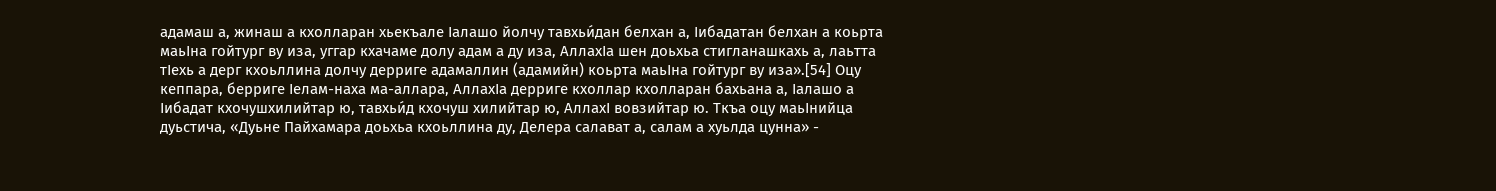адамаш а, жинаш а кхолларан хьекъале Iалашо йолчу тавхьи́дан белхан а, Iибадатан белхан а коьрта маьIна гойтург ву иза, уггар кхачаме долу адам а ду иза, АллахIа шен доьхьа стигланашкахь а, лаьтта тIехь а дерг кхоьллина долчу дерриге адамаллин (адамийн) коьрта маьIна гойтург ву иза».[54] Оцу кеппара, берриге Iелам-наха ма-аллара, АллахIа дерриге кхоллар кхолларан бахьана а, Iалашо а Iибадат кхочушхилийтар ю, тавхьи́д кхочуш хилийтар ю, АллахI вовзийтар ю. Ткъа оцу маьIнийца дуьстича, «Дуьне Пайхамара доьхьа кхоьллина ду, Делера салават а, салам а хуьлда цунна» -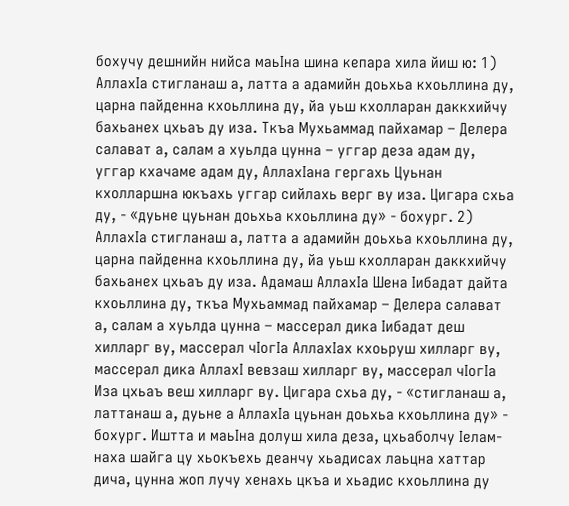бохучу дешнийн нийса маьIна шина кепара хила йиш ю: 1) АллахIа стигланаш а, латта а адамийн доьхьа кхоьллина ду, царна пайденна кхоьллина ду, йа уьш кхолларан даккхийчу бахьанех цхьаъ ду иза. Ткъа Мухьаммад пайхамар – Делера салават а, салам а хуьлда цунна – уггар деза адам ду, уггар кхачаме адам ду, АллахIана гергахь Цуьнан кхолларшна юкъахь уггар сийлахь верг ву иза. Цигара схьа ду, - «дуьне цуьнан доьхьа кхоьллина ду» - бохург. 2) АллахIа стигланаш а, латта а адамийн доьхьа кхоьллина ду, царна пайденна кхоьллина ду, йа уьш кхолларан даккхийчу бахьанех цхьаъ ду иза. Адамаш АллахIа Шена Iибадат дайта кхоьллина ду, ткъа Мухьаммад пайхамар – Делера салават а, салам а хуьлда цунна – массерал дика Iибадат деш хилларг ву, массерал чIогIа АллахIах кхоьруш хилларг ву, массерал дика АллахI вевзаш хилларг ву, массерал чIогIа Иза цхьаъ веш хилларг ву. Цигара схьа ду, - «стигланаш а, латтанаш а, дуьне а АллахIа цуьнан доьхьа кхоьллина ду» - бохург. Иштта и маьIна долуш хила деза, цхьаболчу Iелам-наха шайга цу хьокъехь деанчу хьадисах лаьцна хаттар дича, цунна жоп лучу хенахь цкъа и хьадис кхоьллина ду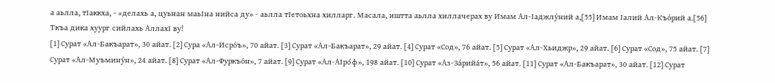а аьлла, тIаккха, - «делахь а, цуьнан маьIна нийса ду» - аьлла тIетоьхна хилларг. Масала, иштта аьлла хиллачерах ву Имам Ал-Iаджлу́ний а,[55] Имам Iалий Ал-Къо́рий а.[56] Ткъа дика хуург сийлахь АллахI ву!
[1] Сурат «Ал-Бакъарат», 30 айат. [2] Сура «Ал-Исро́ъ», 70 айат. [3] Сурат «Ал-Бакъарат», 29 айат. [4] Сурат «Сод», 76 айат. [5] Сурат «Ал-Хьиджр», 29 айат. [6] Сурат «Сод», 75 айат. [7] Сурат «Ал-Муъмину́н», 24 айат. [8] Сурат «Ал-Фуркъо́н», 7 айат. [9] Сурат «Ал-АIро́ф», 198 айат. [10] Сурат «Аз-За́рийа́т», 56 айат. [11] Сурат «Ал-Бакъарат», 30 айат. [12] Сурат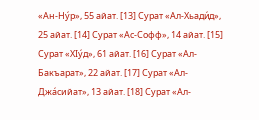«Ан-Ну́р», 55 айат. [13] Сурат «Ал-Хьади́д», 25 айат. [14] Сурат «Ас-Софф», 14 айат. [15] Сурат «ХIу́д», 61 айат. [16] Сурат «Ал-Бакъарат», 22 айат. [17] Сурат «Ал-Джа́сийат», 13 айат. [18] Сурат «Ал-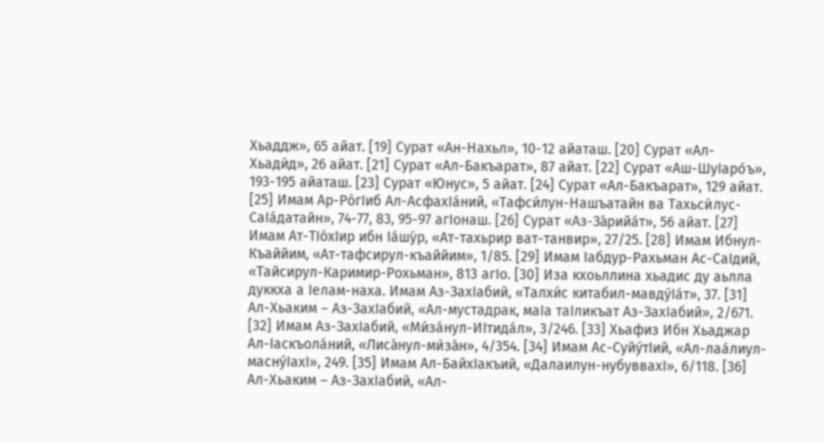Хьаддж», 65 айат. [19] Сурат «Ан-Нахьл», 10-12 айаташ. [20] Сурат «Ал-Хьади́д», 26 айат. [21] Сурат «Ал-Бакъарат», 87 айат. [22] Сурат «Аш-ШуIаро́ъ», 193-195 айаташ. [23] Сурат «Юнус», 5 айат. [24] Сурат «Ал-Бакъарат», 129 айат. [25] Имам Ар-Ро́гIиб Ал-АсфахIа́ний, «Тафси́лун-Нашъатайн ва Тахьси́лус-СаIа́датайн», 74-77, 83, 95-97 агIонаш. [26] Сурат «Аз-За́рийа́т», 56 айат. [27] Имам Ат-ТIо́хIир ибн Iа́шу́р, «Ат-тахьрир ват-танвир», 27/25. [28] Имам Ибнул-Къаййим, «Ат-тафсирул-къаййим», 1/85. [29] Имам Iабдур-Рахьман Ас-СаIдий, «Тайсирул-Каримир-Рохьман», 813 агIо. [30] Иза кхоьллина хьадис ду аьлла дуккха а Iелам-наха. Имам Аз-ЗахIабий, «Талхи́с китабил-мавду́Iа́т», 37. [31] Ал-Хьаким – Аз-ЗахIабий, «Ал-мустадрак, маIа таIликъат Аз-ЗахIабий», 2/671. [32] Имам Аз-ЗахIабий, «Ми́за́нул-ИIтида́л», 3/246. [33] Хьафиз Ибн Хьаджар Ал-Iаскъола́ний, «Лиса́нул-ми́за́н», 4/354. [34] Имам Ас-Суйу́тIий, «Ал-лаа́лиул-масну́IахI», 249. [35] Имам Ал-БайхIакъий, «Далаилун-нубуввахI», 6/118. [36] Ал-Хьаким – Аз-ЗахIабий, «Ал-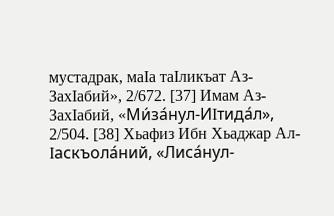мустадрак, маIа таIликъат Аз-ЗахIабий», 2/672. [37] Имам Аз-ЗахIабий, «Ми́за́нул-ИIтида́л», 2/504. [38] Хьафиз Ибн Хьаджар Ал-Iаскъола́ний, «Лиса́нул-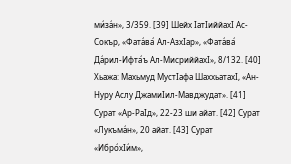ми́за́н», 3/359. [39] Шейх IатIиййахI Ас-Сокър, «Фата́ва́ Ал-АзхIар», «Фата́ва́ Да́рил-Ифта́ъ Ал-МисриййахI», 8/132. [40] Хьажа: Махьмуд МустIафа ШаххьатахI, «Ан-Нуру Аслу ДжамиIил-Мавджудат». [41] Сурат «Ар-РаIд», 22-23 ши айат. [42] Сурат «Лукъма́н», 20 айат. [43] Сурат «Ибро́хIи́м»,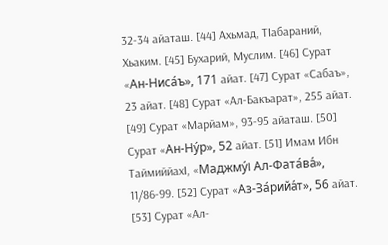32-34 айаташ. [44] Ахьмад, ТIабараний, Хьаким. [45] Бухарий, Муслим. [46] Сурат «Ан-Ниса́ъ», 171 айат. [47] Сурат «Сабаъ», 23 айат. [48] Сурат «Ал-Бакъарат», 255 айат. [49] Сурат «Марйам», 93-95 айаташ. [50] Сурат «Ан-Ну́р», 52 айат. [51] Имам Ибн ТаймиййахI, «Маджму́I Ал-Фата́ва́», 11/86-99. [52] Сурат «Аз-За́рийа́т», 56 айат. [53] Сурат «Ал-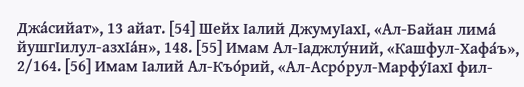Джа́сийат», 13 айат. [54] Шейх Iалий ДжумуIахI, «Ал-Байан лима́ йушгIилул-азхIа́н», 148. [55] Имам Ал-Iаджлу́ний, «Кашфул-Хафа́ъ», 2/164. [56] Имам Iалий Ал-Къо́рий, «Ал-Асро́рул-Марфу́IахI фил-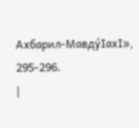Ахбарил-Мавду́IахI», 295-296.
|